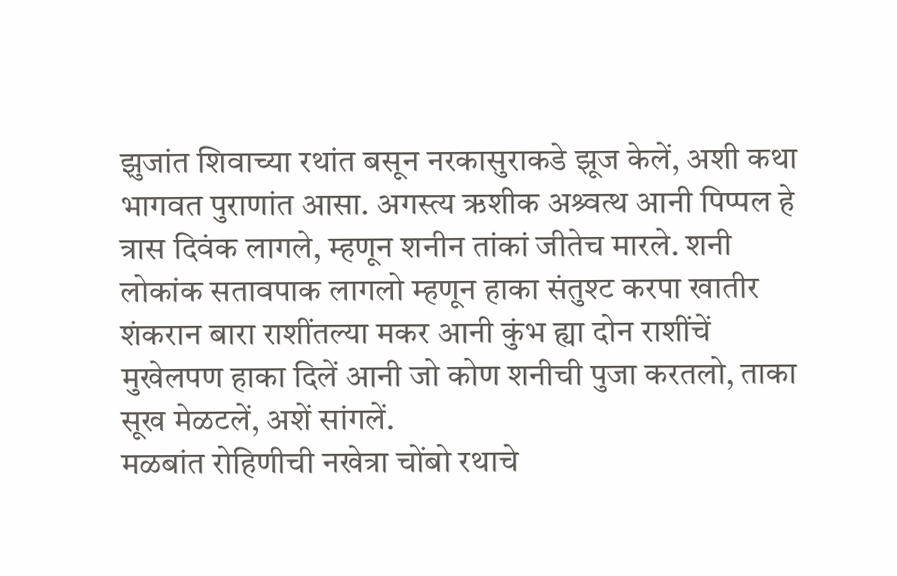झुजांत शिवाच्या रथांत बसून नरकासुराकडे झूज केलें, अशी कथा भागवत पुराणांत आसा. अगस्त्य ऋशीक अश्र्वत्थ आनी पिप्पल हे त्रास दिवंक लागले, म्हणून शनीन तांकां जीतेच मारले. शनी लोकांक सतावपाक लागलो म्हणून हाका संतुश्ट करपा खातीर शंकरान बारा राशींतल्या मकर आनी कुंभ ह्या दोन राशींचें मुखेलपण हाका दिलें आनी जो कोण शनीची पुजा करतलो, ताका सूख मेळटलें, अशें सांगलें.
मळबांत रोहिणीची नखेत्रा चोंबो रथाचे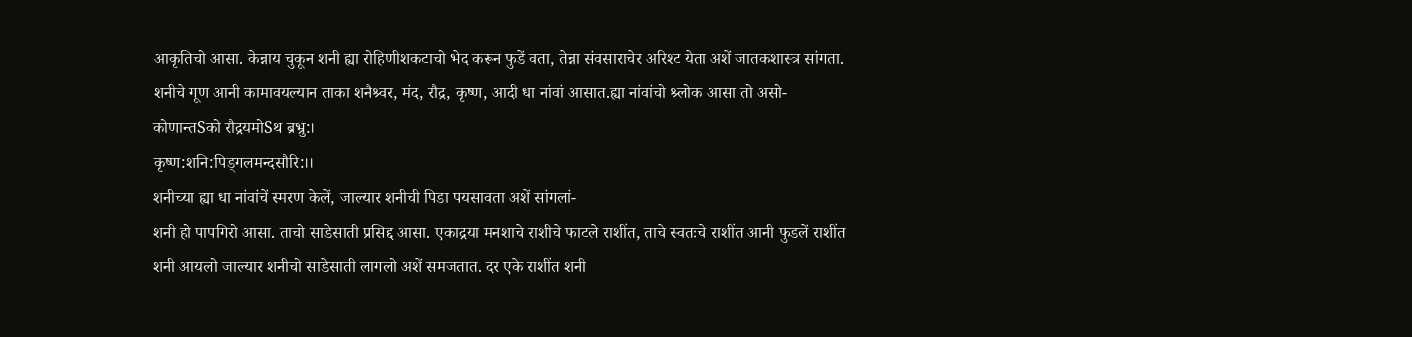आकृतिचो आसा. केन्नाय चुकून शनी ह्या रोहिणीशकटाचो भेद करून फुडें वता, तेन्ना संवसाराचेर अरिश्ट येता अशें जातकशास्त्र सांगता.
शनीचे गूण आनी कामावयल्यान ताका शनैश्र्वर, मंद, रौद्र, कृष्ण, आदी धा नांवां आसात.ह्या नांवांचो श्र्लोक आसा तो असो-
कोणान्तSको रौद्रयमोSथ ब्रभ्रु:।
कृष्ण:शनि:पिड्गलमन्दसौरि:।।
शनीच्या ह्या धा नांवांचें स्मरण केलें, जाल्यार शनीची पिडा पयसावता अशें सांगलां-
शनी हो पापगिरो आसा. ताचो साडेसाती प्रसिद्द आसा. एकाद्रया मनशाचे राशीचे फाटले राशींत, ताचे स्वतःचे राशींत आनी फुडलें राशींत शनी आयलो जाल्यार शनीचो साडेसाती लागलो अशें समजतात. दर एके राशींत शनी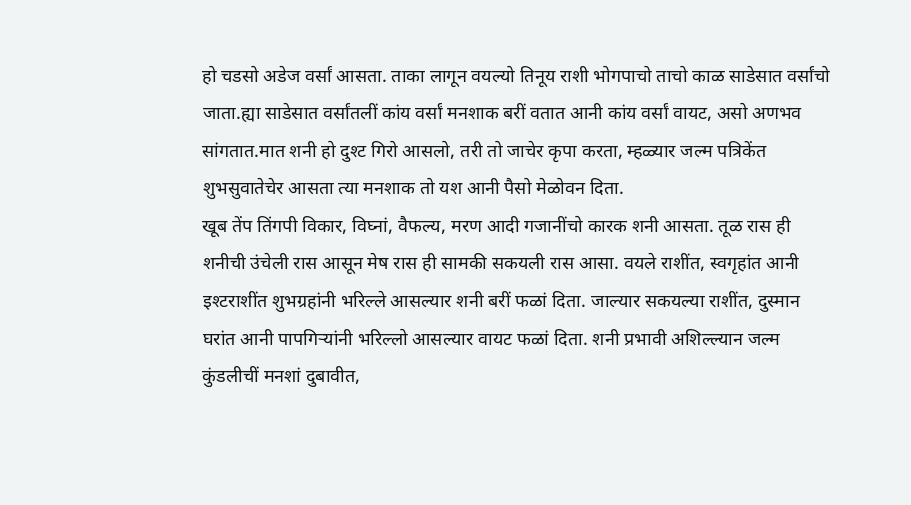हो चडसो अडेज वर्सां आसता. ताका लागून वयल्यो तिनूय राशी भोगपाचो ताचो काळ साडेसात वर्सांचो जाता.ह्या साडेसात वर्सांतलीं कांय वर्सां मनशाक बरीं वतात आनी कांय वर्सां वायट, असो अणभव सांगतात.मात शनी हो दुश्ट गिरो आसलो, तरी तो जाचेर कृपा करता, म्हळ्यार जल्म पत्रिकेंत शुभसुवातेचेर आसता त्या मनशाक तो यश आनी पैसो मेळोवन दिता.
खूब तेंप तिंगपी विकार, विघ्नां, वैफल्य, मरण आदी गजानींचो कारक शनी आसता. तूळ रास ही शनीची उंचेली रास आसून मेष रास ही सामकी सकयली रास आसा. वयले राशींत, स्वगृहांत आनी इश्टराशींत शुभग्रहांनी भरिल्ले आसल्यार शनी बरीं फळां दिता. जाल्यार सकयल्या राशींत, दुस्मान घरांत आनी पापगिऱ्यांनी भरिल्लो आसल्यार वायट फळां दिता. शनी प्रभावी अशिल्ल्यान जल्म कुंडलीचीं मनशां दुबावीत,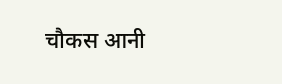चौकस आनी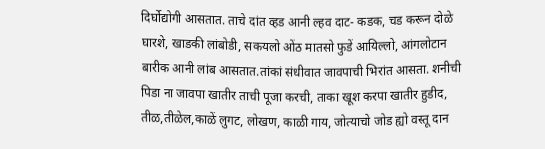दिर्घोद्योगी आसतात. ताचे दांत व्हड आनी ल्हव दाट- कडक, चड करून दोळे घारशे, खाडकी लांबोडी, सकयलो ओंठ मातसो फुडें आयिल्लो, आंगलोटान बारीक आनी लांब आसतात.तांकां संधीवात जावपाची भिरांत आसता. शनीची पिडा ना जावपा खातीर ताची पूजा करची, ताका खूश करपा खातीर हुडीद, तीळ,तीळेल,काळें लुगट, लोखण, काळी गाय, जोत्याचो जोड ह्यो वस्तू दान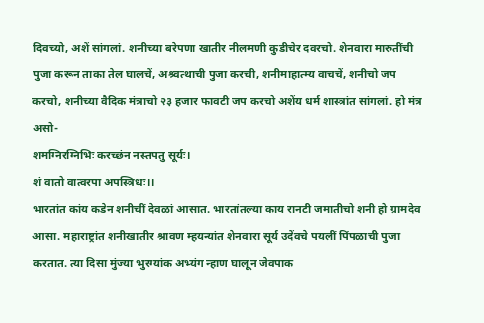दिवच्यो, अशें सांगलां. शनीच्या बरेपणा खातीर नीलमणी कुडीचेर दवरचो. शेनवारा मारुतींची पुजा करून ताका तेल घालचें, अश्र्वत्थाची पुजा करची, शनीमाहात्म्य वाचचें, शनीचो जप करचो, शनीच्या वैदिक मंत्राचो २३ हजार फावटी जप करचो अशेंय धर्म शास्त्रांत सांगलां. हो मंत्र असो-
शमग्निरग्निभिः करच्छंन नस्तपतु सूर्यः।
शं वातो वात्वरपा अपस्त्रिधः।।
भारतांत कांय कडेन शनीचीं देवळां आसात. भारतांतल्या काय रानटी जमातीचो शनी हो ग्रामदेव आसा. महाराष्ट्रांत शनीखातीर श्रावण म्हयन्यांत शेनवारा सूर्य उदेंवचे पयलीं पिंपळाची पुजा करतात. त्या दिसा मुंज्या भुरग्यांक अभ्यंग न्हाण घालून जेवपाक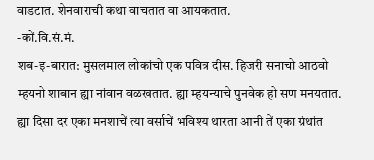वाडटात. शेनवाराची कथा वाचतात वा आयकतात.
-कों.वि.सं.मं.
शब-इ-बारात: मुसलमाल लोकांचो एक पवित्र दीस. हिजरी सनाचो आठवो म्हयनो शाबान ह्या नांवान वळखतात. ह्या म्हयन्याचे पुनवेक हो सण मनयतात. ह्या दिसा दर एका मनशाचें त्या वर्साचें भविश्य थारता आनी तें एका ग्रंथांत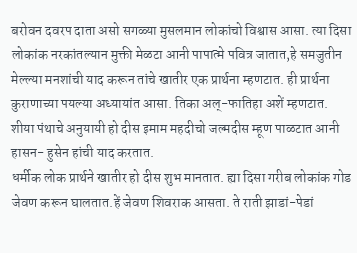बरोवन दवरप दाता असो सगळ्या मुसलमान लोकांचो विश्वास आसा. त्या दिसा लोकांक नरकांतल्यान मुक्ती मेळटा आनी पापात्मे पवित्र जातात,हे समजुतीन मेल्ल्या मनशांची याद करून तांचे खातीर एक प्रार्थना म्हणटात. ही प्रार्थना कुराणाच्या पयल्या अध्यायांत आसा. तिका अल्-फातिहा अशें म्हणटात.
शीया पंथाचे अनुयायी हो दीस इमाम महदीचो जल्मदीस म्हूण पाळटात आनी हासन- हुसेन हांची याद करतात.
धर्मीक लोक प्रार्थने खातीर हो दीस शुभ मानतात. ह्या दिसा गरीब लोकांक गोड जेवण करून घालतात.हें जेवण शिवराक आसता. ते राती झाडां-पेडां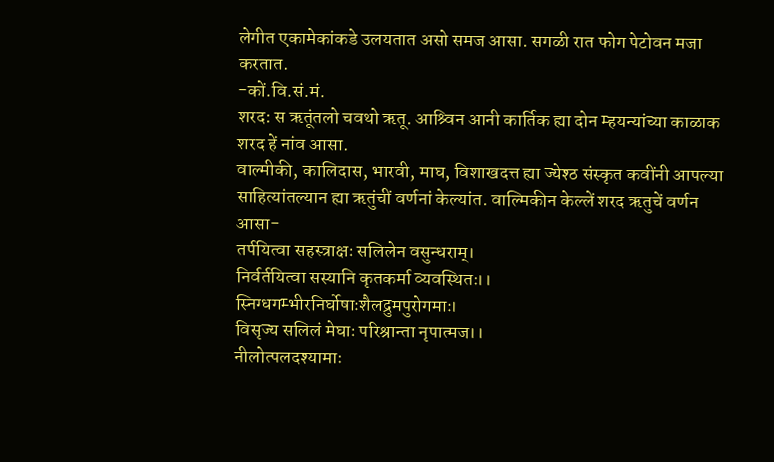लेगीत एकामेकांकडे उलयतात असो समज आसा. सगळी रात फोग पेटोवन मजा करतात.
-कों.वि.सं.मं.
शरद: स ऋतूंतलो चवथो ऋतू. आश्र्विन आनी कार्तिक ह्या दोन म्हयन्यांच्या काळाक शरद हें नांव आसा.
वाल्मीकी, कालिदास, भारवी, माघ, विशाखदत्त ह्या ज्येश्ठ संस्कृत कवींनी आपल्या साहित्यांतल्यान ह्या ऋतुंचीं वर्णनां केल्यांत. वाल्मिकीन केल्लें शरद ऋतुचें वर्णन आसा-
तर्पयित्वा सहस्त्राक्षः सलिलेन वसुन्धराम्।
निर्वर्तयित्वा सस्यानि कृतकर्मा व्यवस्थितः।।
स्निग्धगम्भीरनिर्घोषाःशैलद्रुमपुरोगमाः।
विसृज्य सलिलं मेघाः परिश्रान्ता नृपात्मज।।
नीलोत्पलदश्यामाः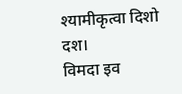श्यामीकृत्वा दिशो दश।
विमदा इव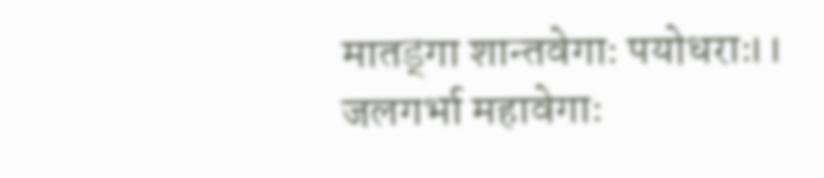मातड्गा शान्तवेगाः पयोधराः।।
जलगर्भा महावेगाः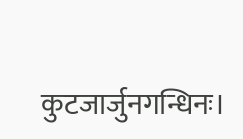कुटजार्जुनगन्धिनः।